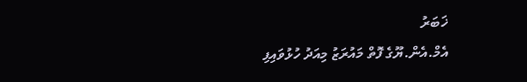ޚަބަރު
އެމް.އެން.ޔޫގެ ފޮތް މައުރަޒު މިއަދު ހުޅުވައިފި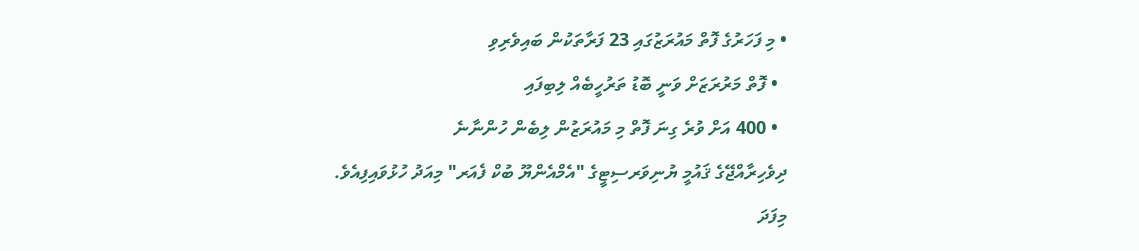• މި ފަހަރުގެ ފޮތް މައުރަޒުގައި 23 ފަރާތަކުން ބައިވެރިވި
  • ފޮތް މަރުރަޒަށް ވަނީ ބޮޑު ތަރުހީބެއް ލިބިފައި
  • 400 އަށް ވުރެ ގިނަ ފޮތް މި މައުރަޒުން ލިބެން ހުންނާނެ
ދިވެހިރާއްޖޭގެ ޤައުމީ ޔުނިވަރސިޓީގެ "އެމްއެންޔޫ ބުކް ފެއަރ" މިއަދު ހުޅުވައިފިއެވެ.
މިފަދަ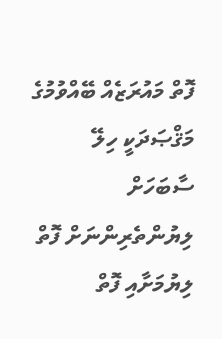ފޮތް މައުރަޒެއް ބޭއްވުމުގެ މަޤްޞަދަކީ ހިލޭ ސާބަހަށް ލިޔުންތެރިންނަށް ފޮތް ލިޔުމަށާއި ފޮތް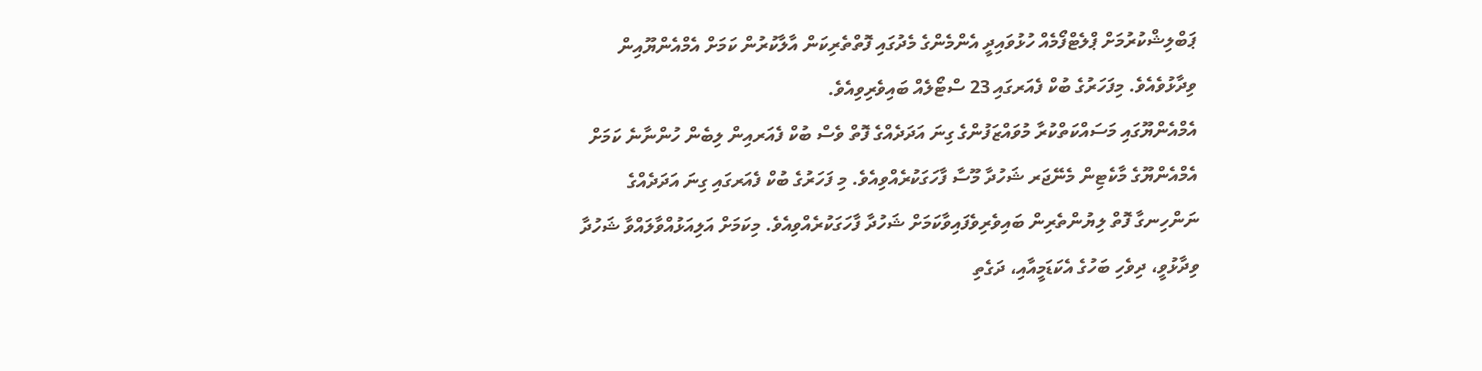ޕަބްލިޝްކުރުމަށް ޕްލެޓްފޯމެއް ހުޅުވައިދީ އެންމެންގެ މެދުގައި ފޮތްތެރިކަން އާލާކުރުން ކަމަށް އެމްއެންޔޫއިން ވިދާޅުވެއެވެ. މިފަހަރުގެ ބުކް ފެއަރގައި 23 ސްޓޯލެއް ބައިވެރިވިއެވެ.
އެމްއެންޔޫގައި މަސައްކަތްކުރާ މުވައްޒަފުންގެ ގިނަ އަދަދެއްގެ ފޮތް ވެސް ބުކް ފެއަރއިން ލިބެން ހުންނާނެ ކަމަށް އެމްއެންޔޫގެ މާކެޓިން މެނޭޖަރ ޝަހުދާ މޫސާ ފާހަގަކުރެއްވިއެވެ. މި ފަހަރުގެ ބުކް ފެއަރގައި ގިނަ އަދަދެއްގެ ނަންހިނގާ ފޮތް ލިޔުންތެރިން ބައިވެރިވެފައިވާކަމަށް ޝަހުދާ ފާހަގަކުރެއްވިއެވެ. މިކަމަށް އަލިއަޅުއްވާލައްވާ ޝަހުދާ ވިދާޅުވީ، ދިވެހި ބަހުގެ އެކަޑަމީއާއި، ދަގެތި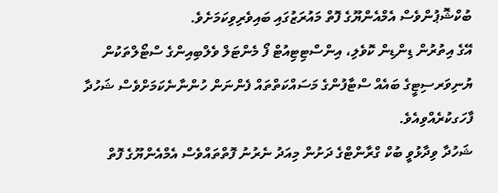ބުކްޝޮޕުންވެސް އެމްއެންޔޫގެ ފޮތް މައުރަޒުގައި ބައިވެރިވިކަމަށެވެ.
އޭގެ އިތުރުން ޑިންޑިން ކޮވެލި، އިންސްޓިޓިއުޓް ފޯ މެންޓަލް ވެލްބިއިންގެ ސްޓޯލްތަކުން ޔުނިވަރސިޓީގެ ބައެއް ސްޓާފުންގެ މަސައްކަތްތައް ފެންނަން ހުންނާނެކަމަށްވެސް ޝަހުދާ ފާހަގކުރެއްވިއެވެ.
ޝަހުދާ ވިދާޅުވީ ބުކް ގްރާންޓްގެ ދަށުން މިއަދު ނެރުނު ފޮތްތައްވެސް އެމްއެންޔޫގެ ފޮތް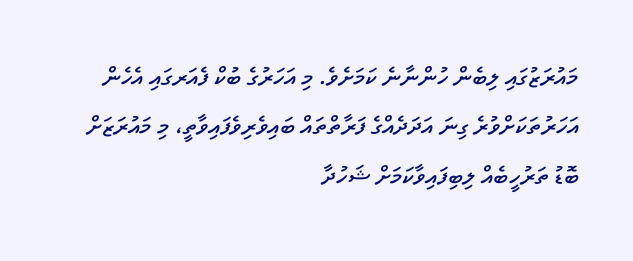މައުރަޒުގައި ލިބެން ހުންނާނެ ކަމަށެވެ. މި އަހަރުގެ ބުކް ފެއަރގައި އެހެން އަހަރުތަކަށްވުރެ ގިނަ އަދަދެއްގެ ފަރާތްތައް ބައިވެރިވެފައިވާތީ، މި މައުރަޒަށް ބޮޑު ތަރުހީބެއް ލިބިފައިވާކަމަށް ޝަހުދާ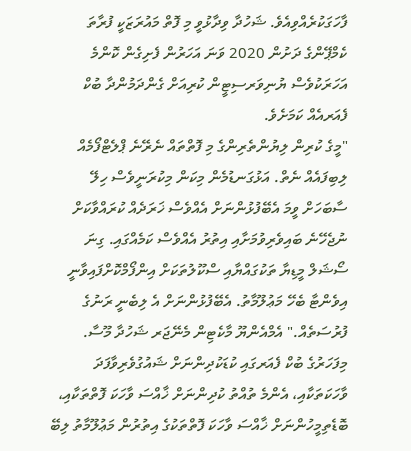ފާހަގަކުރެއްވިއެވެ. ޝަހުދާ ވިދާޅުވީ މި ފޮތް މައުރަޒަކީ ފުރާތަ ކެމްޕޭންގެ ދަށުން 2020 ވަނަ އަހަރުން ފެށިގެން ކޮންމެ އަހަރަކުވެސް ޔުނިވަރސިޓީން ކުރިއަށް ގެންދަމުންދާ ބުކް ފެއަރއެއް ކަމަށެވެ.
"މީގެ ކުރިން ލިޔުންތެރިންގެ މި ފޮތްތައް ނެރޭނެ ޕްލެޓްފޯމެއް ލިބިފައެއް ނެތް. އަޅުގަނޑުމެން މިކަން މިކުރަނީވެސް ހިލޭ ސާބަހަށް ވީމަ އެބޭފުޅުންނަށް އެއްވެސް ޚަރަދެއް ކުރައްވާކަށް ނުޖެހޭނެ ބައިވެރިވުމަށާއި އިތުރު އެއްވެސް ކަމެއްގައި. ގިނަ ސޯޝަލް މީޑިޔާ ތަކުގައްޔާއި ސްކޫލުތަކަށް އިންފޯމްކޮށްފައިވާނީ އިވެންޓާ ބެހޭ މަޢުލޫމާތު. އެބޭފުޅުންނަށް އެ ލިބެނީ ރަނުގެ ފުރުސަތެއް." އެމްއެންޔޫ މާކެޓިން މެނޭޖަރ ޝަހުދާ މޫސާ.
މިފަހަރުގެ ބުކް ފެއަރގައި ކުޑަކުދިންނަށް ޝައުގުވެރިވާފަދަ ވާހަކަތަކާއި، އެންމެ ތުއްތު ކުދިންނަށް ޚާއްސަ ވާހަކަ ފޮތްތަކާއި، ބޮޑެތިމީހުންނަށް ޚާއްސަ ވާހަކަ ފޮތްތަކުގެ އިތުރުން މަޢުލޫމާތު ލިބޭ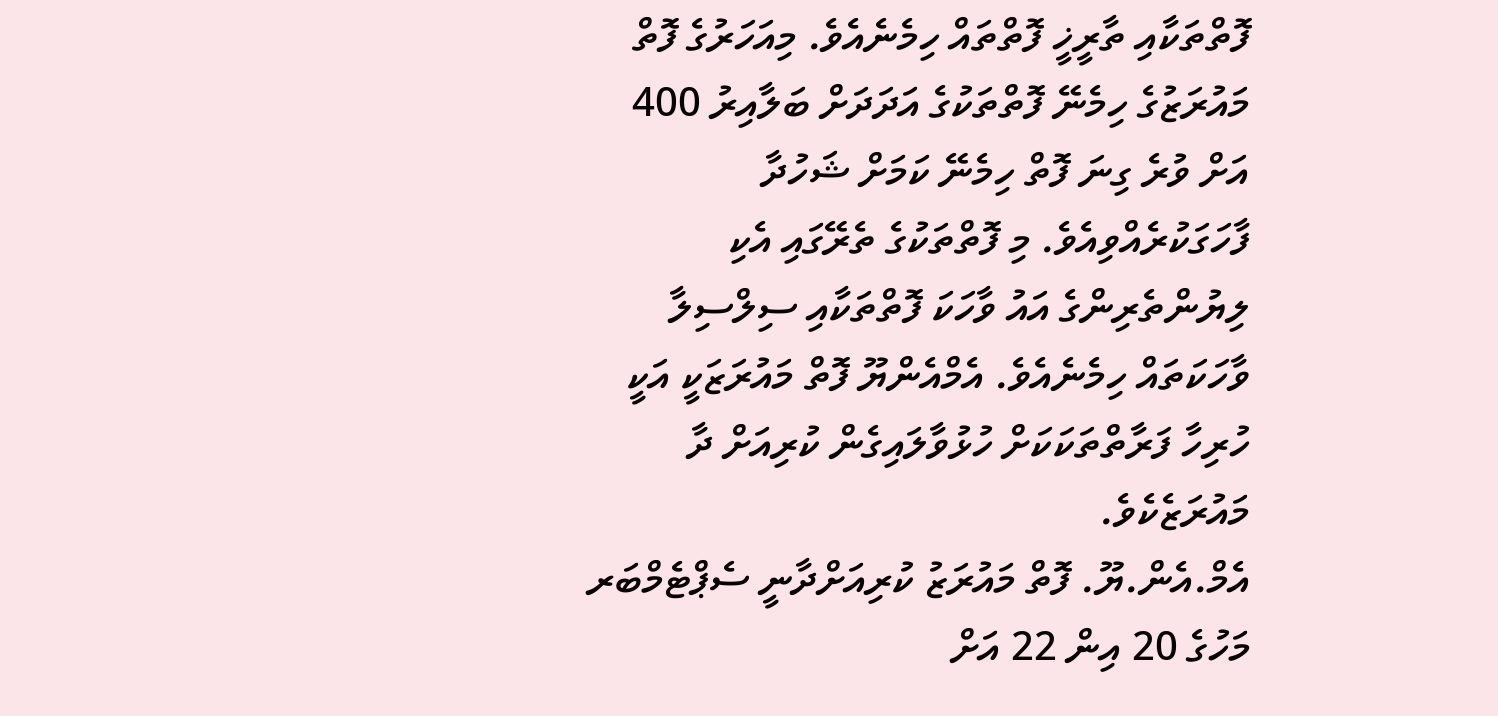ފޮތްތަކާއި ތާރީޚީ ފޮތްތައް ހިމެނެއެވެ. މިއަހަރުގެ ފޮތް މައުރަޒުގެ ހިމެނޭ ފޮތްތަކުގެ އަދަދަށް ބަލާއިރު 400 އަށް ވުރެ ގިނަ ފޮތް ހިމެނޭ ކަމަށް ޝަހުދާ ފާހަގަކުރެއްވިއެވެ. މި ފޮތްތަކުގެ ތެރޭގައި އެކި ލިޔުންތެރިންގެ އައު ވާހަކަ ފޮތްތަކާއި ސިލްސިލާ ވާހަކަތައް ހިމެނެއެވެ. އެމްއެންޔޫ ފޮތް މައުރަޒަކީ އަކީ ހުރިހާ ފަރާތްތަކަކަށް ހުޅުވާލައިގެން ކުރިއަށް ދާ މައުރަޒެކެވެ.
އެމް.އެން.ޔޫ. ފޮތް މައުރަޒު ކުރިއަށްދާނީ ސެޕްޓެމްބަރ މަހުގެ 20 އިން 22 އަށް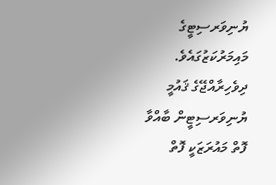ޔުނިވަރސިޓީގެ މައިމަރުކަޒުގައެވެ. ދިވެހިރާއްޖޭގެ ޤައުމީ ޔުނިވަރސިޓީން ބާއްވާ ފޮތް މައުރަޒަކީ ފޮތް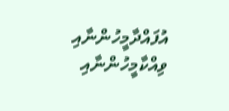އުފައްދާމީހުންނާއި ވިއްކާމީހުންނާއި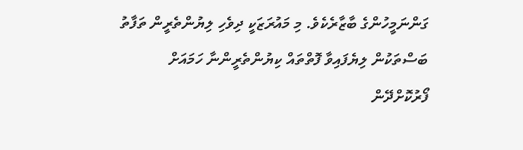ގަންނަމީހުންގެ ބާޒާރެކެވެ. މި މައުރަޒަކީ ދިވެހި ލިޔުންތެރީން ތަފާތު ބަސްތަކުން ލިޔެފައިވާ ފޮތްތައް ކިޔުންތެރީންނާ ހަމައަށް ފޯރުކޮށްދޭން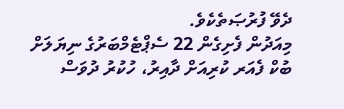ދެވޭ ފުރުޞަތެކެވެ.
މިއަދުން ފެށިގެން 22 ސެޕްޓެމްބަރުގެ ނިޔަލަށް ބުކް ފެއަރ ކުރިއަށް ދާއިރު، ހުކުރު ދުވަސް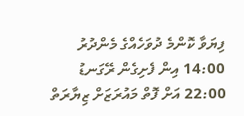ފިޔަވާ ކޮންމެ ދުވަހެއްގެ މެންދުރު 14:00 އިން ފެށިގެން ރޭގަނޑު 22:00 އަށް ފޮތް މައުރަޒަށް ޒިޔާރަތް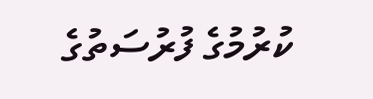ކުރުމުގެ ފުރުސަތުގެ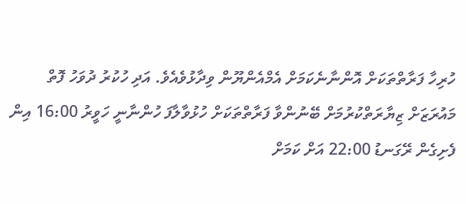ހުރިހާ ފަރާތްތަކަށް އޮންނާނެކަމަށް އެމްއެންޔޫން ވިދާޅުވެއެވެ. އަދި ހުކުރު ދުވަހު ފޮތް މައުރަޒަށް ޒިޔާރަތްކުރުމަށް ބޭނުންވާ ފަރާތްތަކަށް ހުޅުވާލާފަ ހުންނާނީ ހަވީރު 16:00 އިން ފެށިގެން ރޭގަނޑު 22:00 އަށް ކަމަށް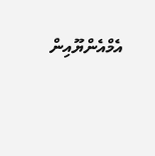އެމްއެންޔޫއިން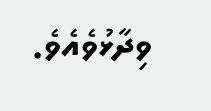ވިދާޅުވެއެވެ.